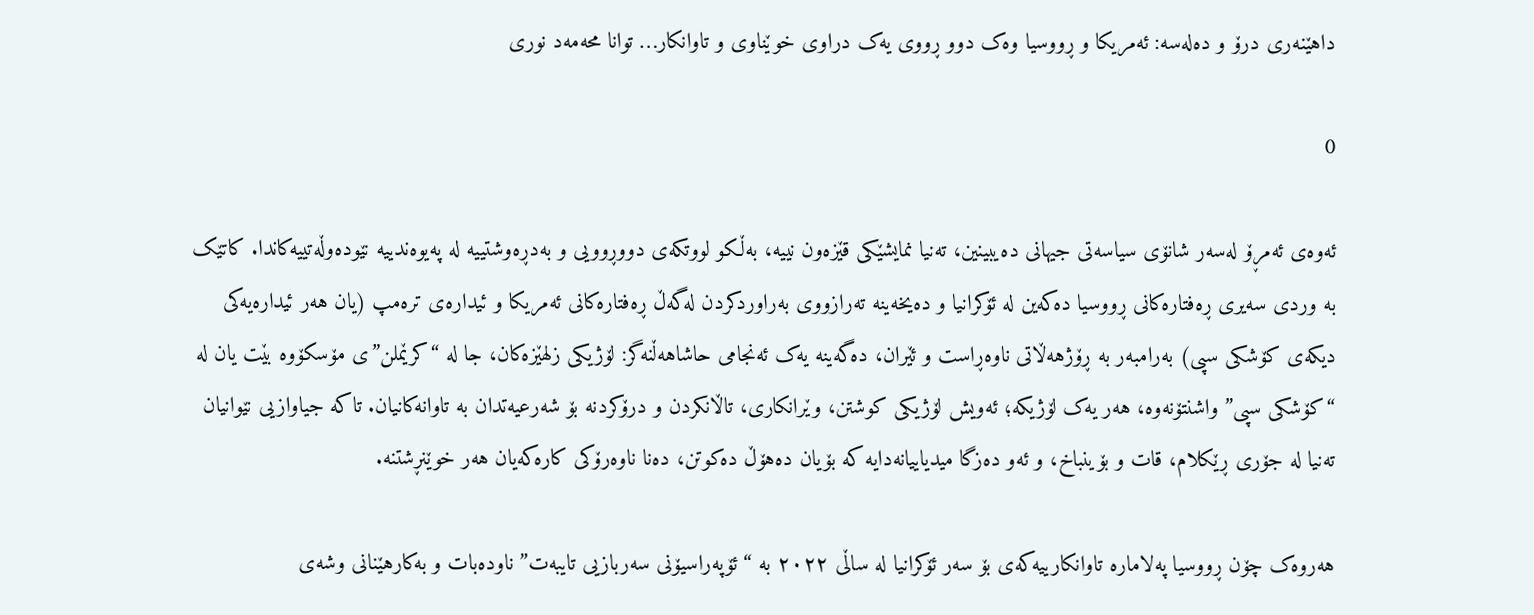داهێنەری درۆ و دەلەسە: ئەمریکا و ڕووسیا وەک دوو ڕووی یەک دراوی خوێناوی و تاوانکار… توانا محەمەد نوری

0

ئەوەی ئەمڕۆ لەسەر شانۆی سیاسەتی جیهانی دەیبینین، تەنیا نمایشێکی قێزەون نییە، بەڵکو لووتکەی دووڕوویی و بەدڕەوشتییە لە پەیوەندییە نێودەوڵەتییەکاندا. کاتێک بە وردی سەیری ڕەفتارەکانی ڕووسیا دەکەین لە ئۆکرانیا و دەیخەینە تەرازووی بەراوردکردن لەگەڵ ڕەفتارەکانی ئەمریکا و ئیدارەی ترەمپ (یان هەر ئیدارەیەکی دیکەی کۆشکی سپی) بەرامبەر بە ڕۆژهەڵاتی ناوەڕاست و ئێران، دەگەینە یەک ئەنجامی حاشاهەڵنەگر: لۆژیکی زلهێزەکان، جا لە “کرێملن”ی مۆسکۆوە بێت یان لە “کۆشکی سپی” واشنتۆنەوە، هەر یەک لۆژیکە؛ ئەویش لۆژیکی کوشتن، وێرانکاری، تاڵانکردن و درۆکردنە بۆ شەرعیەتدان بە تاوانەکانیان. تاکە جیاوازیی نێوانیان تەنیا لە جۆری ڕێکلام، قات و بۆینباخ، و ئەو دەزگا میدیاییانەدایە کە بۆیان دەهۆڵ دەکوتن، دەنا ناوەرۆکی کارەکەیان هەر خوێنڕشتنە.

هەروەک چۆن ڕووسیا پەلامارە تاوانکارییەکەی بۆ سەر ئۆکرانیا لە ساڵی ٢٠٢٢ بە “ئۆپەراسیۆنی سەربازیی تایبەت” ناودەبات و بەکارهێنانی وشەی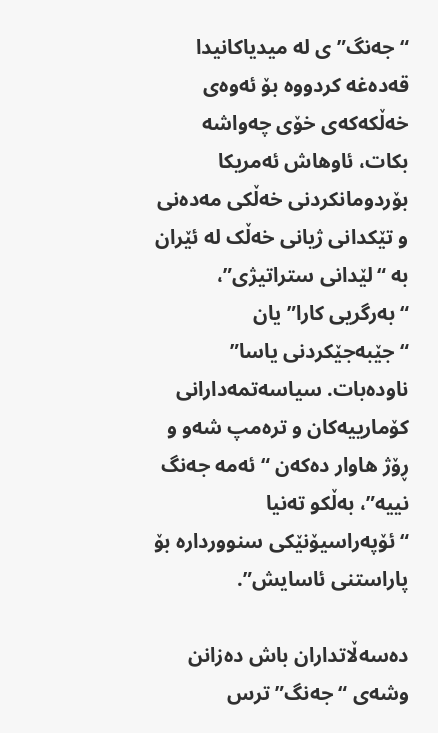“جەنگ”ی لە میدیاکانیدا قەدەغە کردووە بۆ ئەوەی خەڵکەکەی خۆی چەواشە بکات، ئاوهاش ئەمریکا بۆردومانکردنی خەڵکی مەدەنی و تێکدانی ژیانی خەڵک لە ئێران بە “لێدانی ستراتیژی”، “بەرگریی کارا” یان “جێبەجێکردنی یاسا” ناودەبات. سیاسەتمەدارانی کۆمارییەکان و ترەمپ شەو و ڕۆژ هاوار دەکەن “ئەمە جەنگ نییە”، بەڵکو تەنیا “ئۆپەراسیۆنێکی سنووردارە بۆ پاراستنی ئاسایش”.

دەسەڵاتداران باش دەزانن وشەی “جەنگ” ترس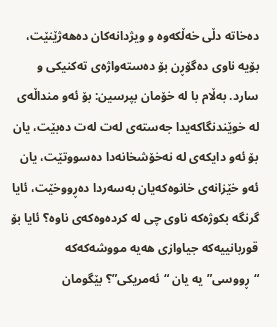دەخاتە دڵی خەڵکەوە و ویژدانەکان دەهەژێنێت، بۆیە ناوی دەگۆڕن بۆ دەستەواژەی تەکنیکی و سارد. بەڵام با لە خۆمان بپرسین: بۆ ئەو منداڵەی لە خوێندنگاکەیدا جەستەی لەت لەت دەبێت، یان بۆ ئەو دایکەی لە نەخۆشخانەدا دەسووتێت، یان ئەو خێزانەی خانوەکەیان بەسەردا دەڕووخێت، ئایا گرنگە بکوژەکە ناوی چی لە کردەوەکەی ناوە؟ ئایا بۆ قوربانییەکە جیاوازی هەیە مووشەکەکە “ڕووسی”یە یان “ئەمریکی”؟ بێگومان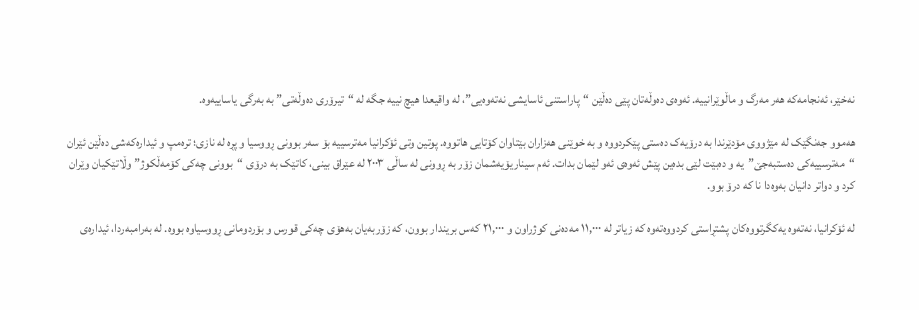نەخێر، ئەنجامەکە هەر مەرگ و ماڵوێرانییە. ئەوەی دەوڵەتان پێی دەڵێن “پاراستنی ئاسایشی نەتەوەیی”، لە واقیعدا هیچ نییە جگە لە “تیرۆری دەوڵەتی” بە بەرگی یاساییەوە.

هەموو جەنگێک لە مێژووی مۆدێرندا بە درۆیەک دەستی پێکردووە و بە خوێنی هەزاران بێتاوان کۆتایی هاتووە. پوتین وتی ئۆکرانیا مەترسییە بۆ سەر بوونی ڕووسیا و پڕە لە نازی؛ ترەمپ و ئیدارەکەشی دەڵێن ئێران “مەترسییەکی دەستبەجێ”یە و دەبێت لێی بدەین پێش ئەوەی ئەو لێمان بدات. ئەم سیناریۆیەشمان زۆر بە ڕوونی لە ساڵی ٢٠٠٣ لە عێراق بینی، کاتێک بە درۆی “بوونی چەکی کۆمەڵکوژ” وڵاتێکیان وێران کرد و دواتر دانیان بەوەدا نا کە درۆ بوو.

لە ئۆکرانیا، نەتەوە یەکگرتووەکان پشتڕاستی کردووەتەوە کە زیاتر لە ١١,٠٠٠ مەدەنی کوژراون و ٢١,٠٠٠ کەس بریندار بوون، کە زۆربەیان بەهۆی چەکی قورس و بۆردومانی ڕووسیاوە بووە. لە بەرامبەردا، ئیدارەی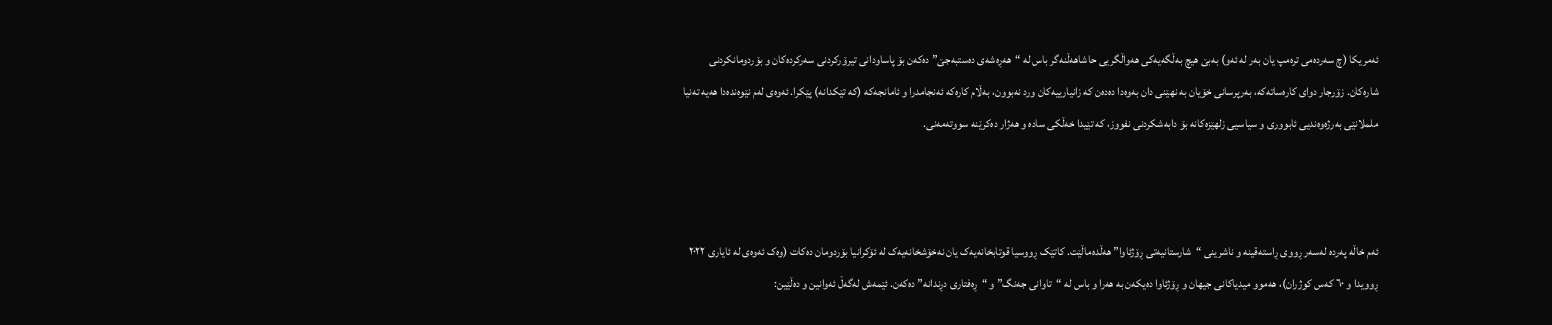ئەمریکا (چ سەردەمی ترەمپ یان بەر لە ئەو) بەبێ هیچ بەڵگەیەکی هەواڵگریی حاشاهەڵنەگر باس لە “هەڕەشەی دەستبەجێ” دەکەن بۆ پاساودانی تیرۆرکردنی سەرکردەکان و بۆردومانکردنی شارەکان. زۆرجار دوای کارەساتەکە، بەرپرسانی خۆیان بە نهێنی دان بەوەدا دەدەن کە زانیارییەکان ورد نەبوون، بەڵام کارەکە ئەنجامدرا و ئامانجەکە (کە تێکدانە) پێکرا. ئەوەی لەم نێوەندەدا هەیە تەنیا ململانێی بەرژەوەندیی ئابووری و سیاسیی زلهێزەکانە بۆ دابەشکردنی نفووز، کە تێیدا خەڵکی سادە و هەژار دەکرێنە سووتەمەنی.



ئەم خاڵە پەردە لەسەر ڕووی ڕاستەقینە و ناشرینی “شارستانیەتی ڕۆژئاوا” هەڵدەماڵێت. کاتێک ڕووسیا قوتابخانەیەک یان نەخۆشخانەیەک لە ئۆکرانیا بۆردومان دەکات (وەک ئەوەی لە ئایاری ٢٠٢٢ ڕوویدا و ٦٠ کەس کوژران)، هەموو میدیاکانی جیهان و ڕۆژئاوا دەیکەن بە هەرا و باس لە “تاوانی جەنگ” و “ڕەفتاری دڕندانە” دەکەن. ئێمەش لەگەڵ ئەوانین و دەڵێین: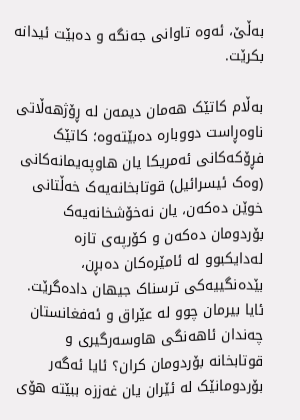بەڵێ، ئەوە تاوانی جەنگە و دەبێت ئیدانە بکرێت.

بەڵام کاتێک هەمان دیمەن لە ڕۆژهەڵاتی ناوەڕاست دووبارە دەبێتەوە؛ کاتێک فڕۆکەکانی ئەمریکا یان هاوپەیمانەکانی (وەک ئیسرائیل) قوتابخانەیەک خەڵتانی خوێن دەکەن، یان نەخۆشخانەیەک بۆردومان دەکەن و کۆرپەی تازە لەدایکبوو لە ئامێرەکان دەبڕن، بێدەنگییەکی ترسناک جیهان دادەگرێت. ئایا بیرمان چوو لە عێراق و ئەفغانستان چەندان ئاهەنگی هاوسەرگیری و قوتابخانە بۆردومان کران؟ ئایا ئەگەر بۆردومانێک لە ئێران یان غەززە ببێتە هۆی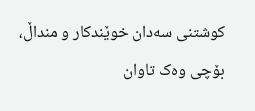کوشتنی سەدان خوێندکار و منداڵ، بۆچی وەک تاوان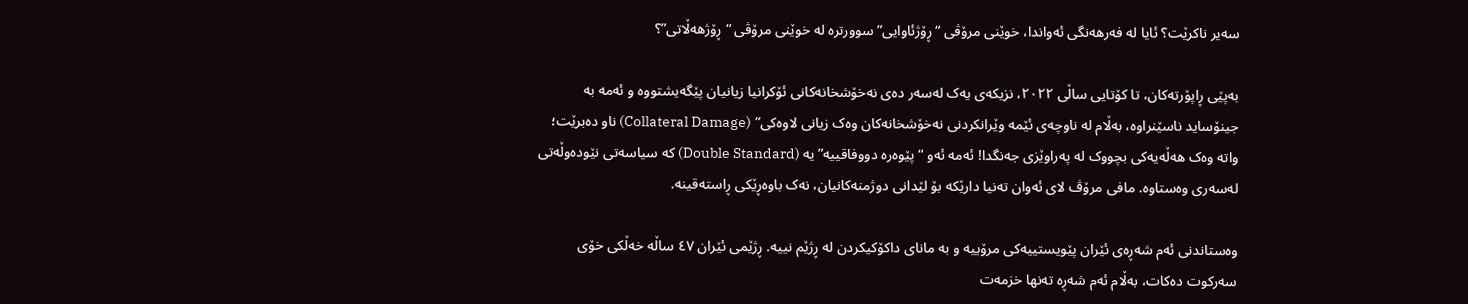سەیر ناکرێت؟ ئایا لە فەرهەنگی ئەواندا، خوێنی مرۆڤی “ڕۆژئاوایی” سوورترە لە خوێنی مرۆڤی “ڕۆژهەڵاتی”؟

بەپێی ڕاپۆرتەکان، تا کۆتایی ساڵی ٢٠٢٢، نزیکەی یەک لەسەر دەی نەخۆشخانەکانی ئۆکرانیا زیانیان پێگەیشتووە و ئەمە بە جینۆساید ناسێنراوە، بەڵام لە ناوچەی ئێمە وێرانکردنی نەخۆشخانەکان وەک زیانی لاوەکی” (Collateral Damage) ناو دەبرێت؛ واتە وەک هەڵەیەکی بچووک لە پەراوێزی جەنگدا! ئەمە ئەو “پێوەرە دووفاقییە”یە (Double Standard) کە سیاسەتی نێودەوڵەتی لەسەری وەستاوە. مافی مرۆڤ لای ئەوان تەنیا دارێکە بۆ لێدانی دوژمنەکانیان، نەک باوەڕێکی ڕاستەقینە.

وەستاندنی ئەم شەڕەی ئێران پێویستییەکی مرۆییە و بە مانای داکۆکیکردن لە ڕژێم نییە. ڕژێمی ئێران ٤٧ ساڵە خەڵکی خۆی سەرکوت دەکات، بەڵام ئەم شەڕە تەنها خزمەت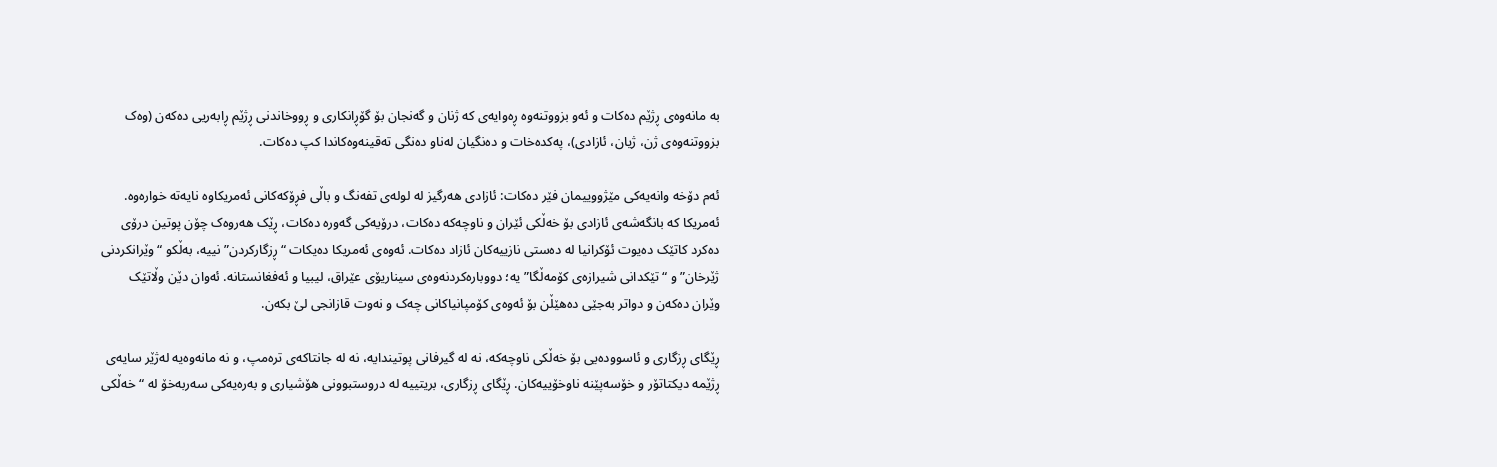بە مانەوەی ڕژێم دەکات و ئەو بزووتنەوە ڕەوایەی کە ژنان و گەنجان بۆ گۆڕانکاری و ڕووخاندنی ڕژێم ڕابەریی دەکەن (وەک بزووتنەوەی ژن، ژیان، ئازادی)، پەکدەخات و دەنگیان لەناو دەنگی تەقینەوەکاندا کپ دەکات.

ئەم دۆخە وانەیەکی مێژووییمان فێر دەکات: ئازادی هەرگیز لە لولەی تفەنگ و باڵی فڕۆکەکانی ئەمریکاوە نایەتە خوارەوە. ئەمریکا کە بانگەشەی ئازادی بۆ خەڵکی ئێران و ناوچەکە دەکات، درۆیەکی گەورە دەکات، ڕێک هەروەک چۆن پوتین درۆی دەکرد کاتێک دەیوت ئۆکرانیا لە دەستی نازییەکان ئازاد دەکات. ئەوەی ئەمریکا دەیکات “ڕزگارکردن” نییە، بەڵکو “وێرانکردنی ژێرخان” و “تێکدانی شیرازەی کۆمەڵگا”یە؛ دووبارەکردنەوەی سیناریۆی عێراق، لیبیا و ئەفغانستانە. ئەوان دێن وڵاتێک وێران دەکەن و دواتر بەجێی دەهێڵن بۆ ئەوەی کۆمپانیاکانی چەک و نەوت قازانجی لێ بکەن.

ڕێگای ڕزگاری و ئاسوودەیی بۆ خەڵکی ناوچەکە، نە لە گیرفانی پوتیندایە، نە لە جانتاکەی ترەمپ، و نە مانەوەیە لەژێر سایەی ڕژێمە دیکتاتۆر و خۆسەپێنە ناوخۆییەکان. ڕێگای ڕزگاری، بریتییە لە دروستبوونی هۆشیاری و بەرەیەکی سەربەخۆ لە “خەڵکی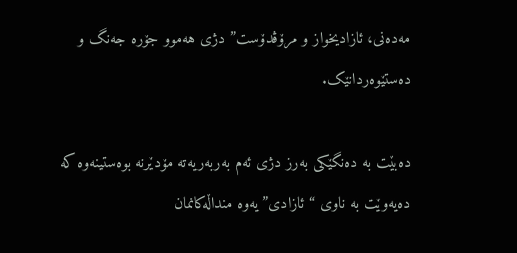مەدەنی، ئازادیخواز و مرۆڤدۆست” دژی هەموو جۆرە جەنگ و دەستێوەردانێک.

دەبێت بە دەنگێکی بەرز دژی ئەم بەربەریەتە مۆدێرنە بوەستینەوە کە دەیەوێت بە ناوی “ئازادی”یەوە منداڵەکانمان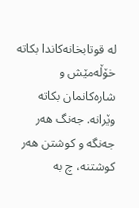لە قوتابخانەکاندا بکاتە خۆڵەمێش و شارەکانمان بکاتە وێرانە. جەنگ هەر جەنگە و کوشتن هەر کوشتنە، چ بە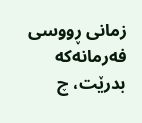زمانی ڕووسی فەرمانەکە بدرێت، چ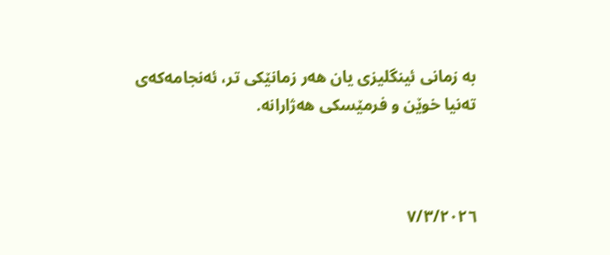بە زمانی ئینگلیزی یان هەر زمانێکی تر، ئەنجامەکەی تەنیا خوێن و فرمێسکی هەژارانە.



٧/٣/٢٠٢٦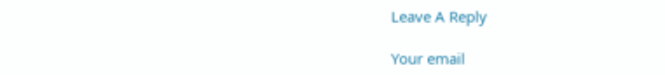Leave A Reply

Your email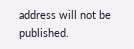address will not be published.